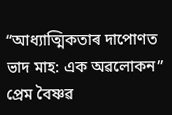“আধ্যাত্মিকতাৰ দাপোণত ভাদ মাহ: এক অৱলোকন”
প্ৰেম বৈষ্ণৱ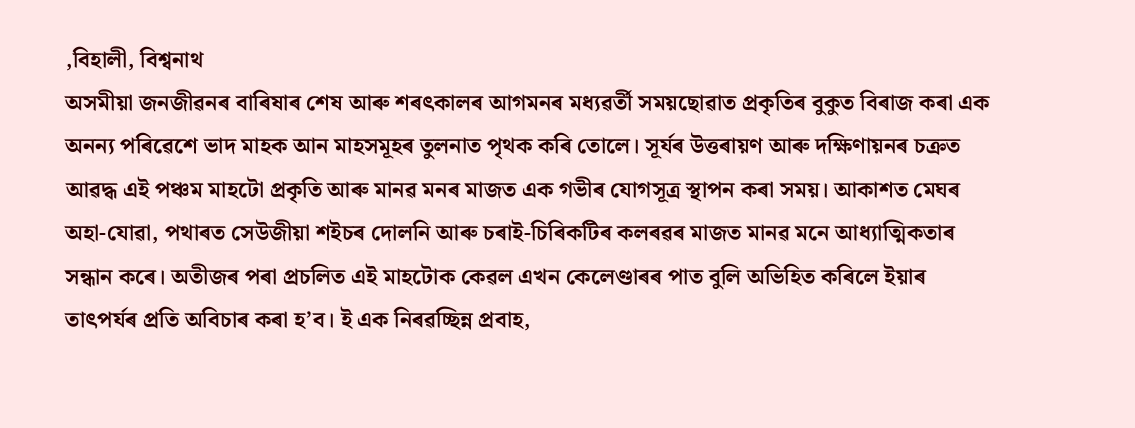,বিহালী, বিশ্বনাথ
অসমীয়া জনজীৱনৰ বাৰিষাৰ শেষ আৰু শৰৎকালৰ আগমনৰ মধ্যৱৰ্তী সময়ছোৱাত প্ৰকৃতিৰ বুকুত বিৰাজ কৰা এক অনন্য পৰিৱেশে ভাদ মাহক আন মাহসমূহৰ তুলনাত পৃথক কৰি তোলে। সূৰ্যৰ উত্তৰায়ণ আৰু দক্ষিণায়নৰ চক্ৰত আৱদ্ধ এই পঞ্চম মাহটো প্ৰকৃতি আৰু মানৱ মনৰ মাজত এক গভীৰ যোগসূত্ৰ স্থাপন কৰা সময়। আকাশত মেঘৰ অহা-যোৱা, পথাৰত সেউজীয়া শইচৰ দোলনি আৰু চৰাই-চিৰিকটিৰ কলৰৱৰ মাজত মানৱ মনে আধ্যাত্মিকতাৰ সন্ধান কৰে। অতীজৰ পৰা প্ৰচলিত এই মাহটোক কেৱল এখন কেলেণ্ডাৰৰ পাত বুলি অভিহিত কৰিলে ইয়াৰ তাৎপৰ্যৰ প্ৰতি অবিচাৰ কৰা হ’ব। ই এক নিৰৱচ্ছিন্ন প্ৰবাহ,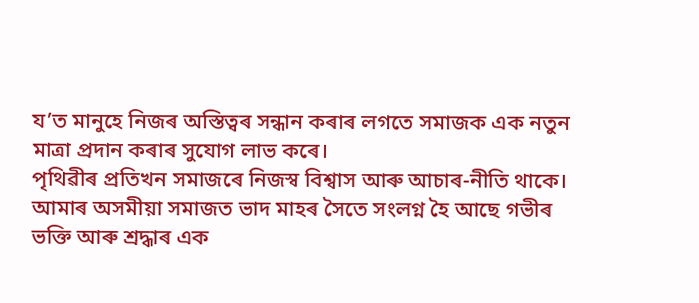য’ত মানুহে নিজৰ অস্তিত্বৰ সন্ধান কৰাৰ লগতে সমাজক এক নতুন মাত্ৰা প্ৰদান কৰাৰ সুযোগ লাভ কৰে।
পৃথিৱীৰ প্ৰতিখন সমাজৰে নিজস্ব বিশ্বাস আৰু আচাৰ-নীতি থাকে। আমাৰ অসমীয়া সমাজত ভাদ মাহৰ সৈতে সংলগ্ন হৈ আছে গভীৰ ভক্তি আৰু শ্ৰদ্ধাৰ এক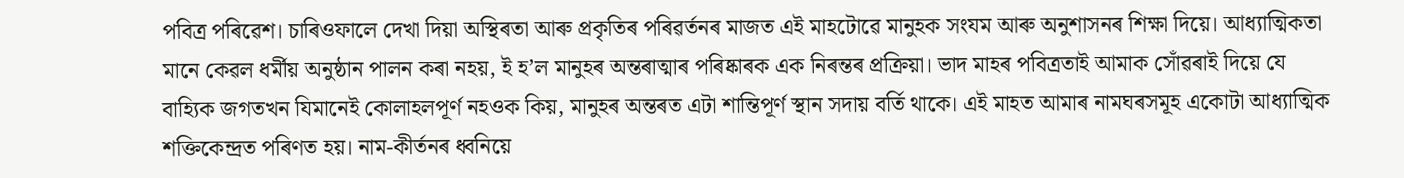পবিত্ৰ পৰিৱেশ। চাৰিওফালে দেখা দিয়া অস্থিৰতা আৰু প্ৰকৃতিৰ পৰিৱৰ্তনৰ মাজত এই মাহটোৱে মানুহক সংযম আৰু অনুশাসনৰ শিক্ষা দিয়ে। আধ্যাত্মিকতা মানে কেৱল ধৰ্মীয় অনুষ্ঠান পালন কৰা নহয়, ই হ’ল মানুহৰ অন্তৰাত্মাৰ পৰিষ্কাৰক এক নিৰন্তৰ প্ৰক্ৰিয়া। ভাদ মাহৰ পবিত্ৰতাই আমাক সোঁৱৰাই দিয়ে যে বাহ্যিক জগতখন যিমানেই কোলাহলপূৰ্ণ নহওক কিয়, মানুহৰ অন্তৰত এটা শান্তিপূৰ্ণ স্থান সদায় বৰ্তি থাকে। এই মাহত আমাৰ নামঘৰসমূহ একোটা আধ্যাত্মিক শক্তিকেন্দ্ৰত পৰিণত হয়। নাম-কীৰ্তনৰ ধ্বনিয়ে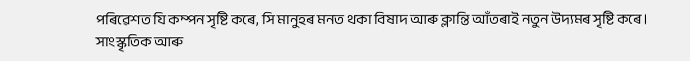পৰিৱেশত যি কম্পন সৃষ্টি কৰে, সি মানুহৰ মনত থকা বিষাদ আৰু ক্লান্তি আঁতৰাই নতুন উদ্যমৰ সৃষ্টি কৰে।
সাংস্কৃতিক আৰু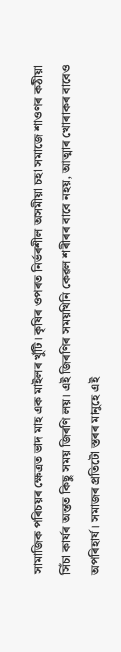সামাজিক পৰিচয়ৰ ক্ষেত্ৰত ভাদ মাহ এক মাইলৰ খুঁটি। কৃষিৰ ওপৰত নিৰ্ভৰশীল অসমীয়া চহা সমাজে শাওণৰ কঠীয়া সিঁচা কাৰ্যৰ অন্তত কিছু সময় জিৰণি লয়। এই জিৰণিৰ সময়খিনি কেৱল শৰীৰৰ বাবে নহয়, আত্মাৰ খোৰাকৰ বাবেও অপৰিহাৰ্য। সমাজৰ প্ৰতিটো স্তৰৰ মানুহে এই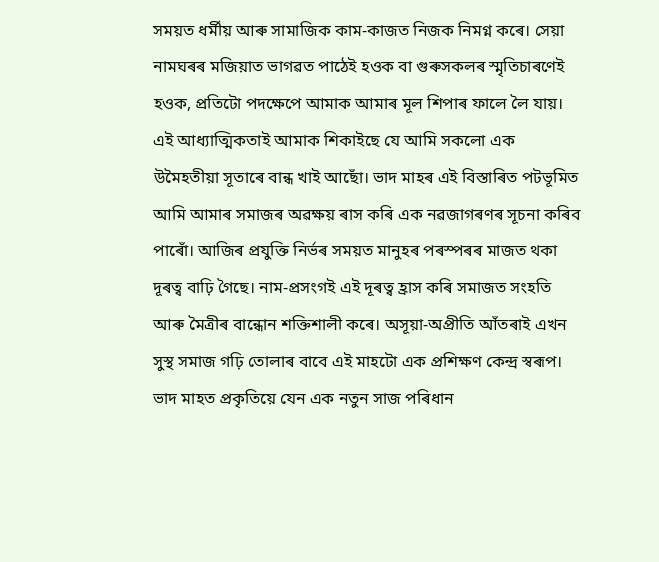সময়ত ধৰ্মীয় আৰু সামাজিক কাম-কাজত নিজক নিমগ্ন কৰে। সেয়া নামঘৰৰ মজিয়াত ভাগৱত পাঠেই হওক বা গুৰুসকলৰ স্মৃতিচাৰণেই হওক, প্ৰতিটো পদক্ষেপে আমাক আমাৰ মূল শিপাৰ ফালে লৈ যায়। এই আধ্যাত্মিকতাই আমাক শিকাইছে যে আমি সকলো এক উমৈহতীয়া সূতাৰে বান্ধ খাই আছোঁ। ভাদ মাহৰ এই বিস্তাৰিত পটভূমিত আমি আমাৰ সমাজৰ অৱক্ষয় ৰাস কৰি এক নৱজাগৰণৰ সূচনা কৰিব পাৰোঁ। আজিৰ প্ৰযুক্তি নিৰ্ভৰ সময়ত মানুহৰ পৰস্পৰৰ মাজত থকা দূৰত্ব বাঢ়ি গৈছে। নাম-প্ৰসংগই এই দূৰত্ব হ্ৰাস কৰি সমাজত সংহতি আৰু মৈত্ৰীৰ বান্ধোন শক্তিশালী কৰে। অসূয়া-অপ্ৰীতি আঁতৰাই এখন সুস্থ সমাজ গঢ়ি তোলাৰ বাবে এই মাহটো এক প্ৰশিক্ষণ কেন্দ্ৰ স্বৰূপ।
ভাদ মাহত প্ৰকৃতিয়ে যেন এক নতুন সাজ পৰিধান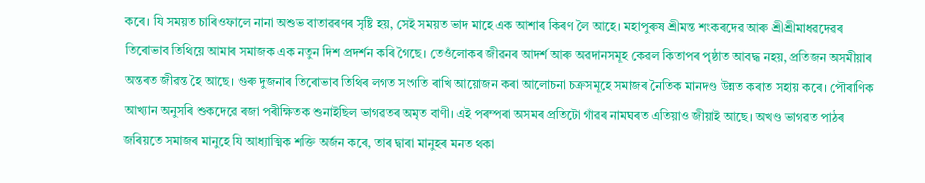কৰে। যি সময়ত চাৰিওফালে নানা অশুভ বাতাৱৰণৰ সৃষ্টি হয়, সেই সময়ত ভাদ মাহে এক আশাৰ কিৰণ লৈ আহে। মহাপুৰুষ শ্ৰীমন্ত শংকৰদেৱ আৰু শ্ৰীশ্ৰীমাধৱদেৱৰ তিৰোভাব তিথিয়ে আমাৰ সমাজক এক নতুন দিশ প্ৰদৰ্শন কৰি গৈছে। তেওঁলোকৰ জীৱনৰ আদৰ্শ আৰু অৱদানসমূহ কেৱল কিতাপৰ পৃষ্ঠাত আবদ্ধ নহয়, প্ৰতিজন অসমীয়াৰ অন্তৰত জীৱন্ত হৈ আছে। গুৰু দুজনাৰ তিৰোভাব তিথিৰ লগত সংগতি ৰাখি আয়োজন কৰা আলোচনা চক্ৰসমূহে সমাজৰ নৈতিক মানদণ্ড উন্নত কৰাত সহায় কৰে। পৌৰাণিক আখ্যান অনুসৰি শুকদেৱে ৰজা পৰীক্ষিতক শুনাইছিল ভাগৱতৰ অমৃত বাণী। এই পৰম্পৰা অসমৰ প্ৰতিটো গাঁৱৰ নামঘৰত এতিয়াও জীয়াই আছে। অখণ্ড ভাগৱত পাঠৰ জৰিয়তে সমাজৰ মানুহে যি আধ্যাত্মিক শক্তি অৰ্জন কৰে, তাৰ দ্বাৰা মানুহৰ মনত থকা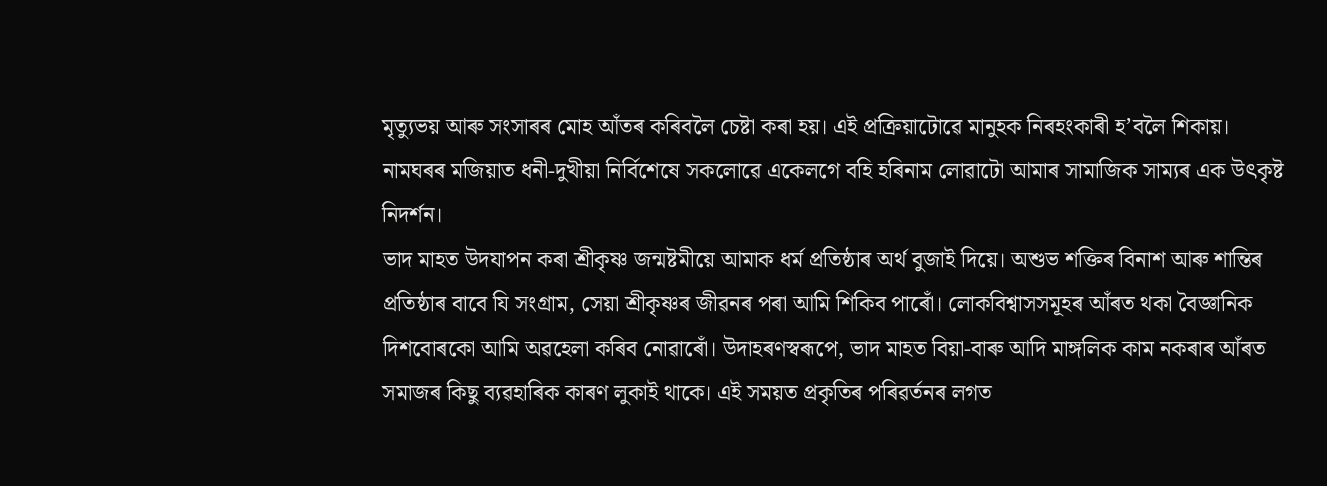মৃত্যুভয় আৰু সংসাৰৰ মোহ আঁতৰ কৰিবলৈ চেষ্টা কৰা হয়। এই প্ৰক্ৰিয়াটোৱে মানুহক নিৰহংকাৰী হ’বলৈ শিকায়। নামঘৰৰ মজিয়াত ধনী-দুখীয়া নিৰ্বিশেষে সকলোৱে একেলগে বহি হৰিনাম লোৱাটো আমাৰ সামাজিক সাম্যৰ এক উৎকৃষ্ট নিদৰ্শন।
ভাদ মাহত উদযাপন কৰা শ্ৰীকৃষ্ণ জন্মষ্টমীয়ে আমাক ধৰ্ম প্ৰতিষ্ঠাৰ অৰ্থ বুজাই দিয়ে। অশুভ শক্তিৰ বিনাশ আৰু শান্তিৰ প্ৰতিষ্ঠাৰ বাবে যি সংগ্রাম, সেয়া শ্ৰীকৃষ্ণৰ জীৱনৰ পৰা আমি শিকিব পাৰোঁ। লোকবিশ্বাসসমূহৰ আঁৰত থকা বৈজ্ঞানিক দিশবোৰকো আমি অৱহেলা কৰিব নোৱাৰোঁ। উদাহৰণস্বৰূপে, ভাদ মাহত বিয়া-বাৰু আদি মাঙ্গলিক কাম নকৰাৰ আঁৰত সমাজৰ কিছু ব্যৱহাৰিক কাৰণ লুকাই থাকে। এই সময়ত প্ৰকৃতিৰ পৰিৱৰ্তনৰ লগত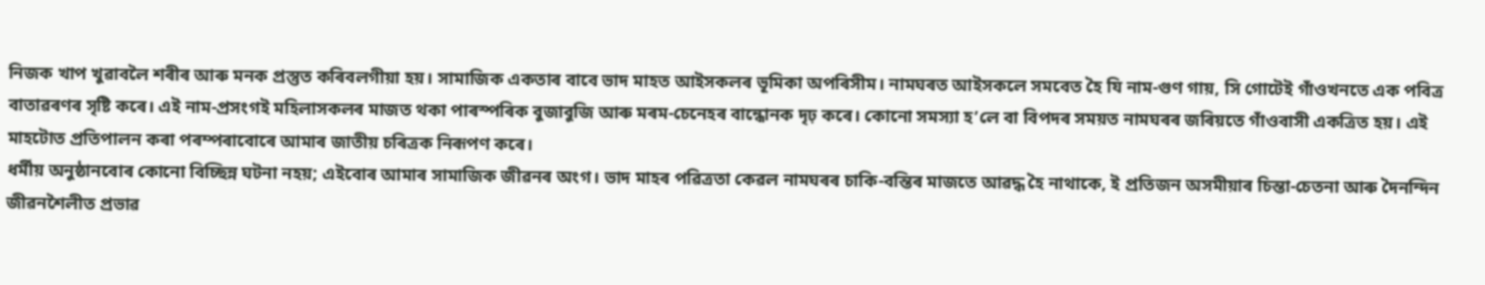নিজক খাপ খুৱাবলৈ শৰীৰ আৰু মনক প্ৰস্তুত কৰিবলগীয়া হয়। সামাজিক একতাৰ বাবে ভাদ মাহত আইসকলৰ ভূমিকা অপৰিসীম। নামঘৰত আইসকলে সমবেত হৈ যি নাম-গুণ গায়, সি গোটেই গাঁওখনতে এক পবিত্ৰ বাতাৱৰণৰ সৃষ্টি কৰে। এই নাম-প্ৰসংগই মহিলাসকলৰ মাজত থকা পাৰস্পৰিক বুজাবুজি আৰু মৰম-চেনেহৰ বান্ধোনক দৃঢ় কৰে। কোনো সমস্যা হ’লে বা বিপদৰ সময়ত নামঘৰৰ জৰিয়তে গাঁওবাসী একত্ৰিত হয়। এই মাহটোত প্ৰতিপালন কৰা পৰম্পৰাবোৰে আমাৰ জাতীয় চৰিত্ৰক নিৰূপণ কৰে।
ধৰ্মীয় অনুষ্ঠানবোৰ কোনো বিচ্ছিন্ন ঘটনা নহয়; এইবোৰ আমাৰ সামাজিক জীৱনৰ অংগ। ভাদ মাহৰ পৱিত্ৰতা কেৱল নামঘৰৰ চাকি-বন্তিৰ মাজতে আৱদ্ধ হৈ নাথাকে, ই প্ৰতিজন অসমীয়াৰ চিন্তা-চেতনা আৰু দৈনন্দিন জীৱনশৈলীত প্ৰভাৱ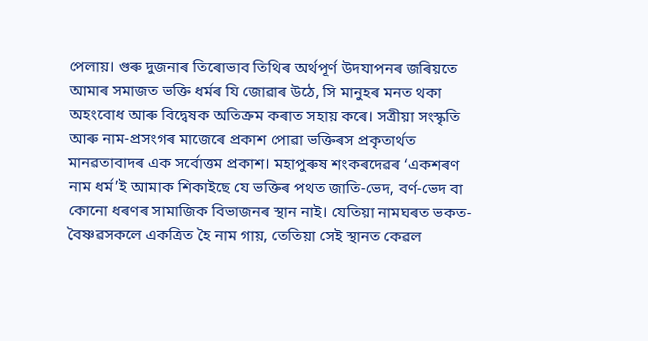পেলায়। গুৰু দুজনাৰ তিৰোভাব তিথিৰ অৰ্থপূৰ্ণ উদযাপনৰ জৰিয়তে আমাৰ সমাজত ভক্তি ধৰ্মৰ যি জোৱাৰ উঠে, সি মানুহৰ মনত থকা অহংবোধ আৰু বিদ্বেষক অতিক্ৰম কৰাত সহায় কৰে। সত্ৰীয়া সংস্কৃতি আৰু নাম-প্ৰসংগৰ মাজেৰে প্ৰকাশ পোৱা ভক্তিৰস প্ৰকৃতাৰ্থত মানৱতাবাদৰ এক সৰ্বোত্তম প্ৰকাশ। মহাপুৰুষ শংকৰদেৱৰ ‘একশৰণ নাম ধৰ্ম’ই আমাক শিকাইছে যে ভক্তিৰ পথত জাতি-ভেদ, বৰ্ণ-ভেদ বা কোনো ধৰণৰ সামাজিক বিভাজনৰ স্থান নাই। যেতিয়া নামঘৰত ভকত-বৈষ্ণৱসকলে একত্ৰিত হৈ নাম গায়, তেতিয়া সেই স্থানত কেৱল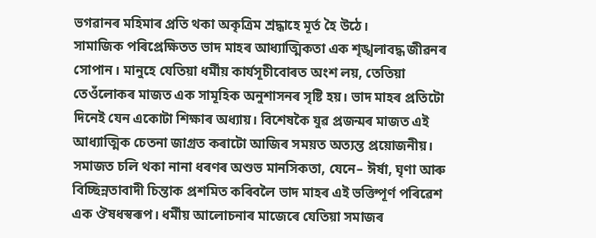ভগৱানৰ মহিমাৰ প্ৰতি থকা অকৃত্রিম শ্ৰদ্ধাহে মূৰ্ত হৈ উঠে।
সামাজিক পৰিপ্ৰেক্ষিতত ভাদ মাহৰ আধ্যাত্মিকতা এক শৃঙ্খলাবদ্ধ জীৱনৰ সোপান। মানুহে যেতিয়া ধৰ্মীয় কাৰ্যসূচীবোৰত অংশ লয়, তেতিয়া তেওঁলোকৰ মাজত এক সামূহিক অনুশাসনৰ সৃষ্টি হয়। ভাদ মাহৰ প্ৰতিটো দিনেই যেন একোটা শিক্ষাৰ অধ্যায়। বিশেষকৈ যুৱ প্ৰজন্মৰ মাজত এই আধ্যাত্মিক চেতনা জাগ্ৰত কৰাটো আজিৰ সময়ত অত্যন্ত প্ৰয়োজনীয়। সমাজত চলি থকা নানা ধৰণৰ অশুভ মানসিকতা, যেনে– ঈৰ্ষা, ঘৃণা আৰু বিচ্ছিন্নতাবাদী চিন্তাক প্ৰশমিত কৰিবলৈ ভাদ মাহৰ এই ভক্তিপূৰ্ণ পৰিৱেশ এক ঔষধস্বৰূপ। ধৰ্মীয় আলোচনাৰ মাজেৰে যেতিয়া সমাজৰ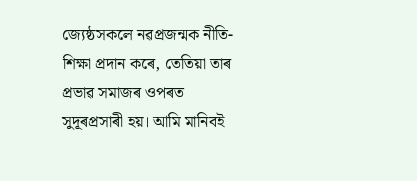জ্যেষ্ঠসকলে নৱপ্ৰজন্মক নীতি-শিক্ষা প্ৰদান কৰে, তেতিয়া তাৰ প্ৰভাৱ সমাজৰ ওপৰত সুদূৰপ্ৰসাৰী হয়। আমি মানিবই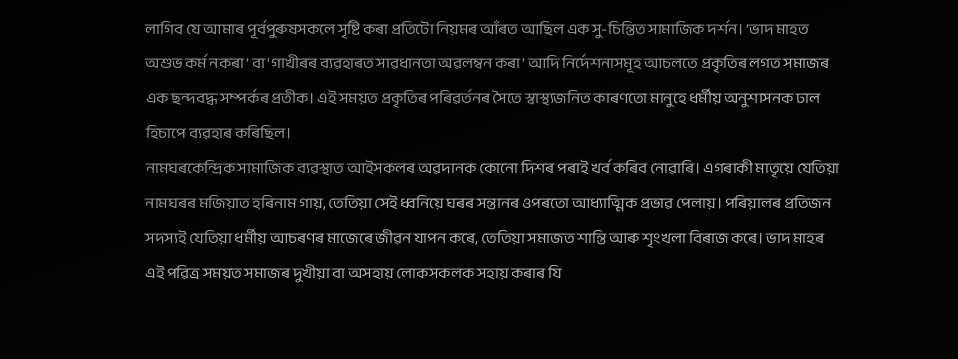লাগিব যে আমাৰ পূৰ্বপুৰুষসকলে সৃষ্টি কৰা প্ৰতিটো নিয়মৰ আঁৰত আছিল এক সু-চিন্তিত সামাজিক দৰ্শন। ‘ভাদ মাহত অশুভ কৰ্ম নকৰা’ বা ‘গাখীৰৰ ব্যৱহাৰত সাৱধানতা অৱলম্বন কৰা’ আদি নিৰ্দেশনাসমূহ আচলতে প্ৰকৃতিৰ লগত সমাজৰ এক ছন্দবদ্ধ সম্পৰ্কৰ প্ৰতীক। এই সময়ত প্ৰকৃতিৰ পৰিৱৰ্তনৰ সৈতে স্বাস্থ্যজনিত কাৰণতো মানুহে ধৰ্মীয় অনুশাসনক ঢাল হিচাপে ব্যৱহাৰ কৰিছিল।
নামঘৰকেন্দ্ৰিক সামাজিক ব্যৱস্থাত আইসকলৰ অৱদানক কোনো দিশৰ পৰাই খৰ্ব কৰিব নোৱাৰি। এগৰাকী মাতৃয়ে যেতিয়া নামঘৰৰ মজিয়াত হৰিনাম গায়, তেতিয়া সেই ধ্বনিয়ে ঘৰৰ সন্তানৰ ওপৰতো আধ্যাত্মিক প্ৰভাৱ পেলায়। পৰিয়ালৰ প্ৰতিজন সদস্যই যেতিয়া ধৰ্মীয় আচৰণৰ মাজেৰে জীৱন যাপন কৰে, তেতিয়া সমাজত শান্তি আৰু শৃংখলা বিৰাজ কৰে। ভাদ মাহৰ এই পৱিত্ৰ সময়ত সমাজৰ দুখীয়া বা অসহায় লোকসকলক সহায় কৰাৰ যি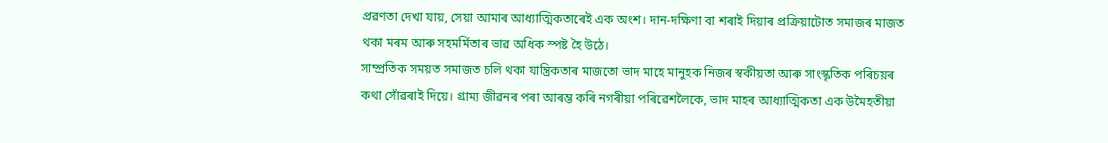প্ৰৱণতা দেখা যায়, সেয়া আমাৰ আধ্যাত্মিকতাৰেই এক অংশ। দান-দক্ষিণা বা শৰাই দিয়াৰ প্ৰক্ৰিয়াটোত সমাজৰ মাজত থকা মৰম আৰু সহমৰ্মিতাৰ ভাৱ অধিক স্পষ্ট হৈ উঠে।
সাম্প্ৰতিক সময়ত সমাজত চলি থকা যান্ত্ৰিকতাৰ মাজতো ভাদ মাহে মানুহক নিজৰ স্বকীয়তা আৰু সাংস্কৃতিক পৰিচয়ৰ কথা সোঁৱৰাই দিয়ে। গ্ৰাম্য জীৱনৰ পৰা আৰম্ভ কৰি নগৰীয়া পৰিৱেশলৈকে, ভাদ মাহৰ আধ্যাত্মিকতা এক উমৈহতীয়া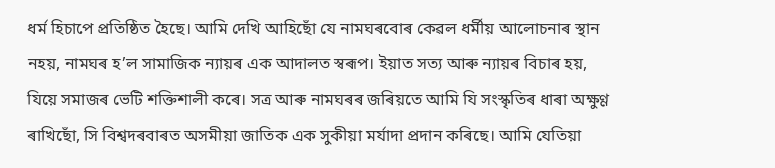ধৰ্ম হিচাপে প্ৰতিষ্ঠিত হৈছে। আমি দেখি আহিছোঁ যে নামঘৰবোৰ কেৱল ধৰ্মীয় আলোচনাৰ স্থান নহয়, নামঘৰ হ’ল সামাজিক ন্যায়ৰ এক আদালত স্বৰূপ। ইয়াত সত্য আৰু ন্যায়ৰ বিচাৰ হয়, যিয়ে সমাজৰ ভেটি শক্তিশালী কৰে। সত্ৰ আৰু নামঘৰৰ জৰিয়তে আমি যি সংস্কৃতিৰ ধাৰা অক্ষুণ্ণ ৰাখিছোঁ, সি বিশ্বদৰবাৰত অসমীয়া জাতিক এক সুকীয়া মৰ্যাদা প্ৰদান কৰিছে। আমি যেতিয়া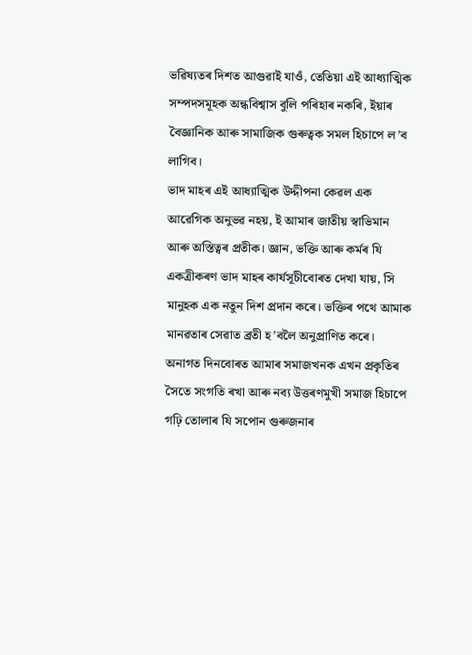ভৱিষ্যতৰ দিশত আগুৱাই যাওঁ, তেতিয়া এই আধ্যাত্মিক সম্পদসমূহক অন্ধবিশ্বাস বুলি পৰিহাৰ নকৰি, ইয়াৰ বৈজ্ঞানিক আৰু সামাজিক গুৰুত্বক সমল হিচাপে ল’ব লাগিব।
ভাদ মাহৰ এই আধ্যাত্মিক উদ্দীপনা কেৱল এক আৱেগিক অনুভৱ নহয়, ই আমাৰ জাতীয় স্বাভিমান আৰু অস্তিত্বৰ প্ৰতীক। জ্ঞান, ভক্তি আৰু কৰ্মৰ যি একত্ৰীকৰণ ভাদ মাহৰ কাৰ্যসূচীবোৰত দেখা যায়, সি মানুহক এক নতুন দিশ প্ৰদান কৰে। ভক্তিৰ পথে আমাক মানৱতাৰ সেৱাত ব্ৰতী হ’বলৈ অনুপ্ৰাণিত কৰে। অনাগত দিনবোৰত আমাৰ সমাজখনক এখন প্ৰকৃতিৰ সৈতে সংগতি ৰখা আৰু নব্য উত্তৰণমুখী সমাজ হিচাপে গঢ়ি তোলাৰ যি সপোন গুৰুজনাৰ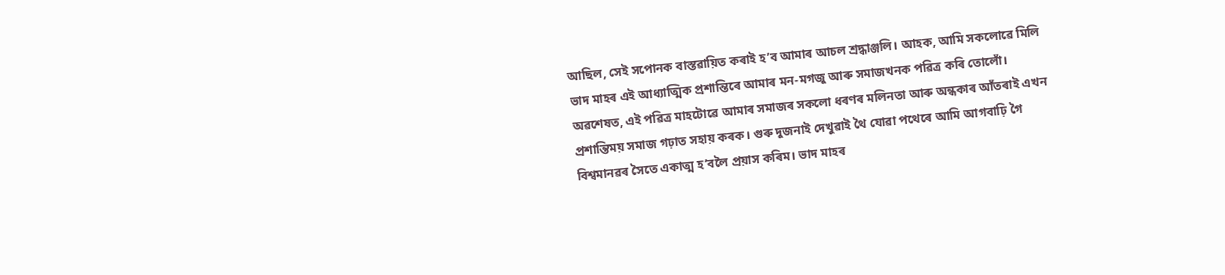আছিল, সেই সপোনক বাস্তৱায়িত কৰাই হ’ব আমাৰ আচল শ্ৰদ্ধাঞ্জলি। আহক, আমি সকলোৱে মিলি ভাদ মাহৰ এই আধ্যাত্মিক প্ৰশান্তিৰে আমাৰ মন-মগজু আৰু সমাজখনক পৱিত্ৰ কৰি তোলোঁ।
অৱশেষত, এই পৱিত্ৰ মাহটোৱে আমাৰ সমাজৰ সকলো ধৰণৰ মলিনতা আৰু অন্ধকাৰ আঁতৰাই এখন প্ৰশান্তিময় সমাজ গঢ়াত সহায় কৰক। গুৰু দুজনাই দেখুৱাই থৈ যোৱা পথেৰে আমি আগবাঢ়ি গৈ বিশ্বমানৱৰ সৈতে একাত্ম হ’বলৈ প্ৰয়াস কৰিম। ভাদ মাহৰ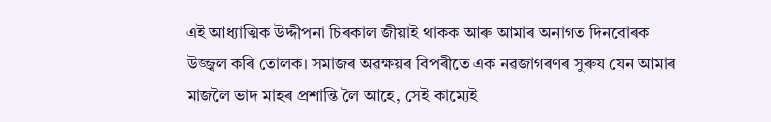এই আধ্যাত্মিক উদ্দীপনা চিৰকাল জীয়াই থাকক আৰু আমাৰ অনাগত দিনবোৰক উজ্জ্বল কৰি তোলক। সমাজৰ অৱক্ষয়ৰ বিপৰীতে এক নৱজাগৰণৰ সুৰুয যেন আমাৰ মাজলৈ ভাদ মাহৰ প্ৰশান্তি লৈ আহে, সেই কাম্যেই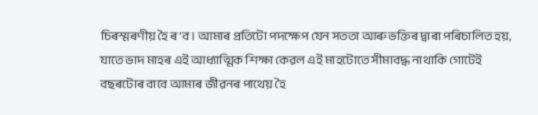চিৰস্মৰণীয় হৈ ৰ’ব। আমাৰ প্ৰতিটো পদক্ষেপ যেন সততা আৰু ভক্তিৰ দ্বাৰা পৰিচালিত হয়, যাতে ভাদ মাহৰ এই আধ্যাত্মিক শিক্ষা কেৱল এই মাহটোতে সীমাবদ্ধ নাথাকি গোটেই বছৰটোৰ বাবে আমাৰ জীৱনৰ পাথেয় হৈ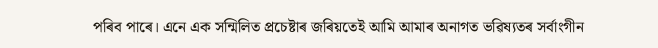পৰিব পাৰে। এনে এক সন্মিলিত প্ৰচেষ্টাৰ জৰিয়তেই আমি আমাৰ অনাগত ভৱিষ্যতৰ সৰ্বাংগীন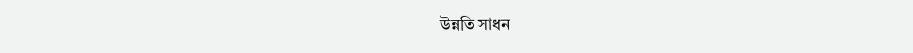উন্নতি সাধন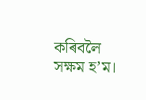কৰিবলৈ সক্ষম হ’ম।